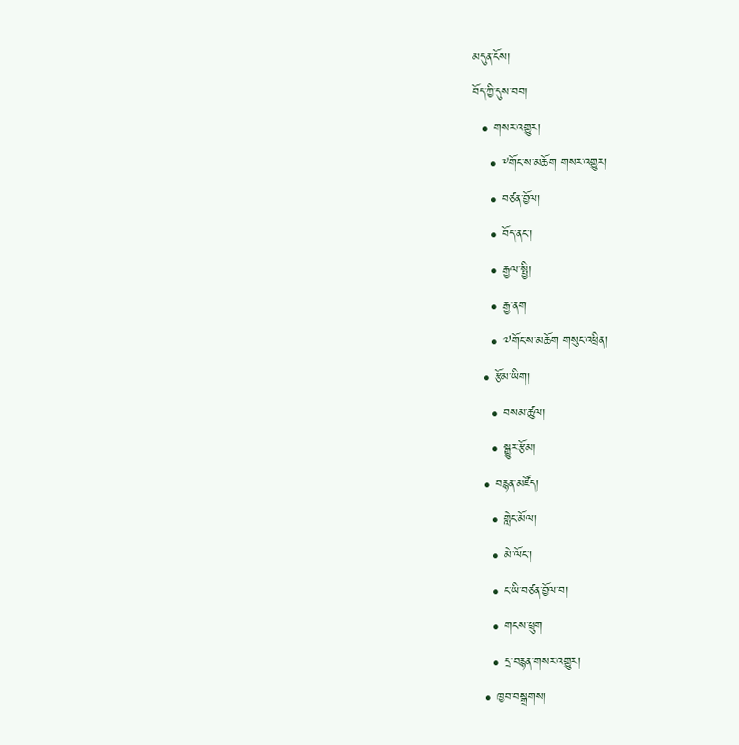མདུན་ངོས།
བོད་ཀྱི་དུས་བབ།
  • གསར་འགྱུར།
    • ༸གོང་ས་མཆོག གསར་འགྱུར།
    • བཙན་བྱོལ།
    • བོད་ནང་།
    • རྒྱལ་སྤྱི།
    • རྒྱ་ནག
    • ༧གོང་ས་མཆོག གསུང་འཕྲིན།
  • རྩོམ་ཡིག།
    • བསམ་ཚུལ།
    • སྒྱུར་རྩོམ།
  • བརྙན་མཛོད།
    • གླེང་མོལ།
    • མེ་ལོང་།
    • ང་ཡི་བཙན་བྱོལ་བ།
    • གངས་ཕྲུག
    • དྲ་བརྙན་གསར་འགྱུར།
  • ཁྱབ་བསྒྲགས།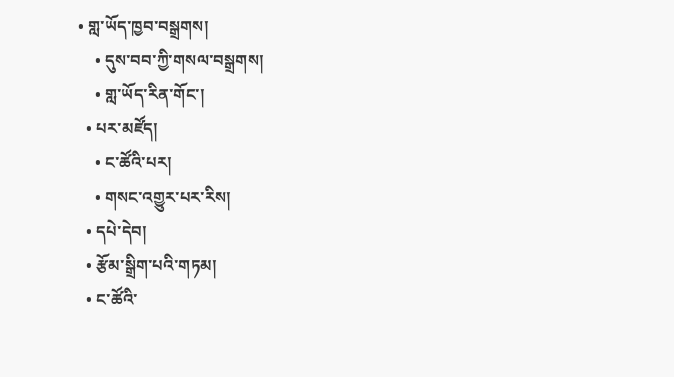• གླ་ཡོད་ཁྱབ་བསྒྲགས།
    • དུས་བབ་ཀྱི་གསལ་བསྒྲགས།
    • གླ་ཡོད་རིན་གོང་།
  • པར་མཛོད།
    • ང་ཚོའི་པར།
    • གསང་འགྱུར་པར་རིས།
  • དཔེ་དེབ།
  • རྩོམ་སྒྲིག་པའི་གཏམ།
  • ང་ཚོའི་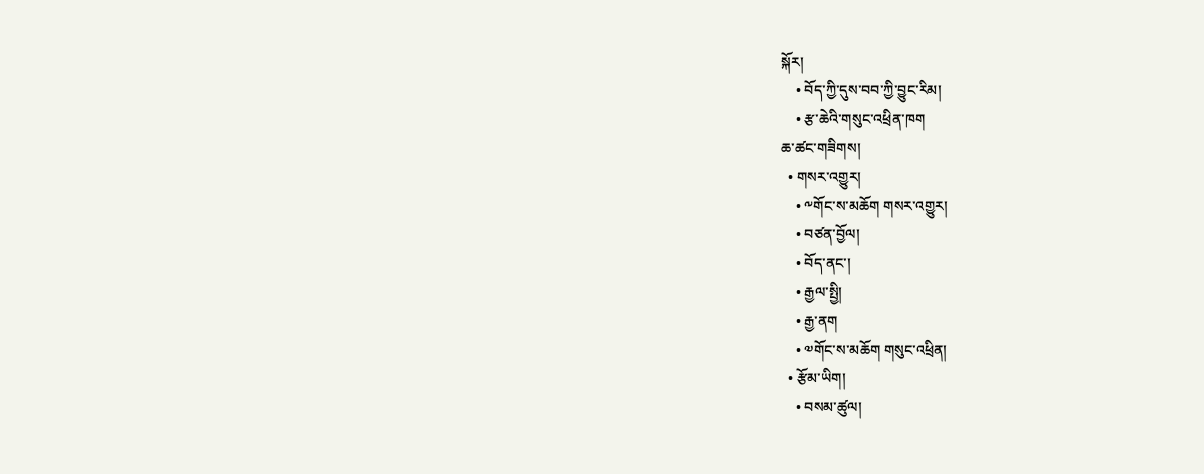སྐོར།
    • བོད་ཀྱི་དུས་བབ་ཀྱི་བྱུང་རིམ།
    • རྩ་ཆེའི་གསུང་འཕྲིན་ཁག
ཆ་ཚང་གཟིགས།
  • གསར་འགྱུར།
    • ༸གོང་ས་མཆོག གསར་འགྱུར།
    • བཙན་བྱོལ།
    • བོད་ནང་།
    • རྒྱལ་སྤྱི།
    • རྒྱ་ནག
    • ༧གོང་ས་མཆོག གསུང་འཕྲིན།
  • རྩོམ་ཡིག།
    • བསམ་ཚུལ།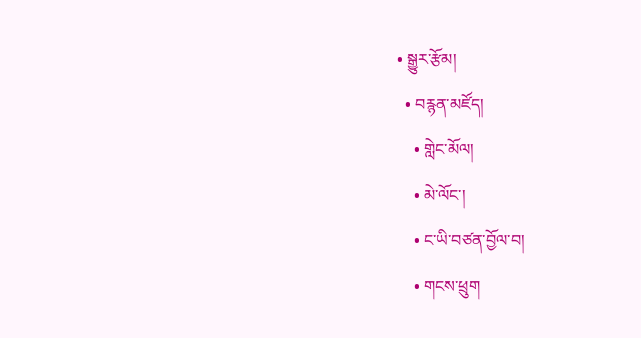• སྒྱུར་རྩོམ།
  • བརྙན་མཛོད།
    • གླེང་མོལ།
    • མེ་ལོང་།
    • ང་ཡི་བཙན་བྱོལ་བ།
    • གངས་ཕྲུག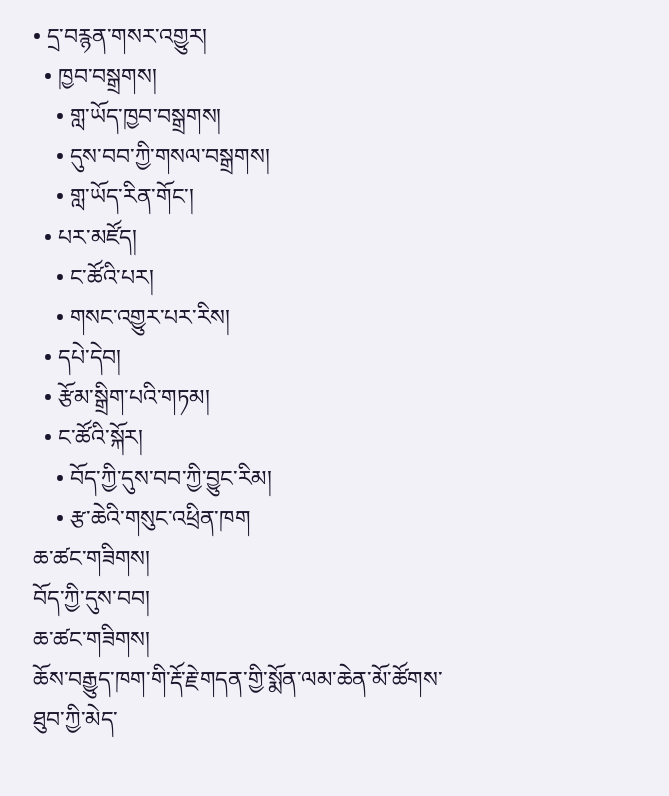• དྲ་བརྙན་གསར་འགྱུར།
  • ཁྱབ་བསྒྲགས།
    • གླ་ཡོད་ཁྱབ་བསྒྲགས།
    • དུས་བབ་ཀྱི་གསལ་བསྒྲགས།
    • གླ་ཡོད་རིན་གོང་།
  • པར་མཛོད།
    • ང་ཚོའི་པར།
    • གསང་འགྱུར་པར་རིས།
  • དཔེ་དེབ།
  • རྩོམ་སྒྲིག་པའི་གཏམ།
  • ང་ཚོའི་སྐོར།
    • བོད་ཀྱི་དུས་བབ་ཀྱི་བྱུང་རིམ།
    • རྩ་ཆེའི་གསུང་འཕྲིན་ཁག
ཆ་ཚང་གཟིགས།
བོད་ཀྱི་དུས་བབ།
ཆ་ཚང་གཟིགས།
ཆོས་བརྒྱུད་ཁག་གི་རྡོ་རྗེ་གདན་གྱི་སྨོན་ལམ་ཆེན་མོ་ཚོགས་ཐུབ་ཀྱི་མེད་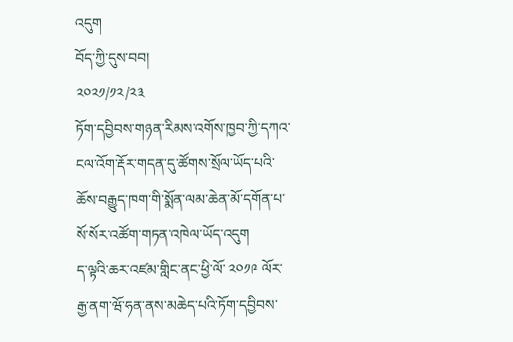འདུག
བོད་ཀྱི་དུས་བབ།
༢༠༢༡/༡༢/༢༣
ཏོག་དབྱིབས་གཉན་རིམས་འགོས་ཁྱབ་ཀྱི་དཀའ་ངལ་འོག་རྡོར་གདན་དུ་ཚོགས་སྲོལ་ཡོད་པའི་ཆོས་བརྒྱུད་ཁག་གི་སྨོན་ལམ་ཆེན་མོ་དགོན་པ་སོ་སོར་འཚོག་གཏན་འཁེལ་ཡོད་འདུག
ད་ལྟའི་ཆར་འཛམ་གླིང་ནང་ཕྱི་ལོ་ ༢༠༡༩ ལོར་རྒྱ་ནག་ཝོ་ཧན་ནས་མཆེད་པའི་ཏོག་དབྱིབས་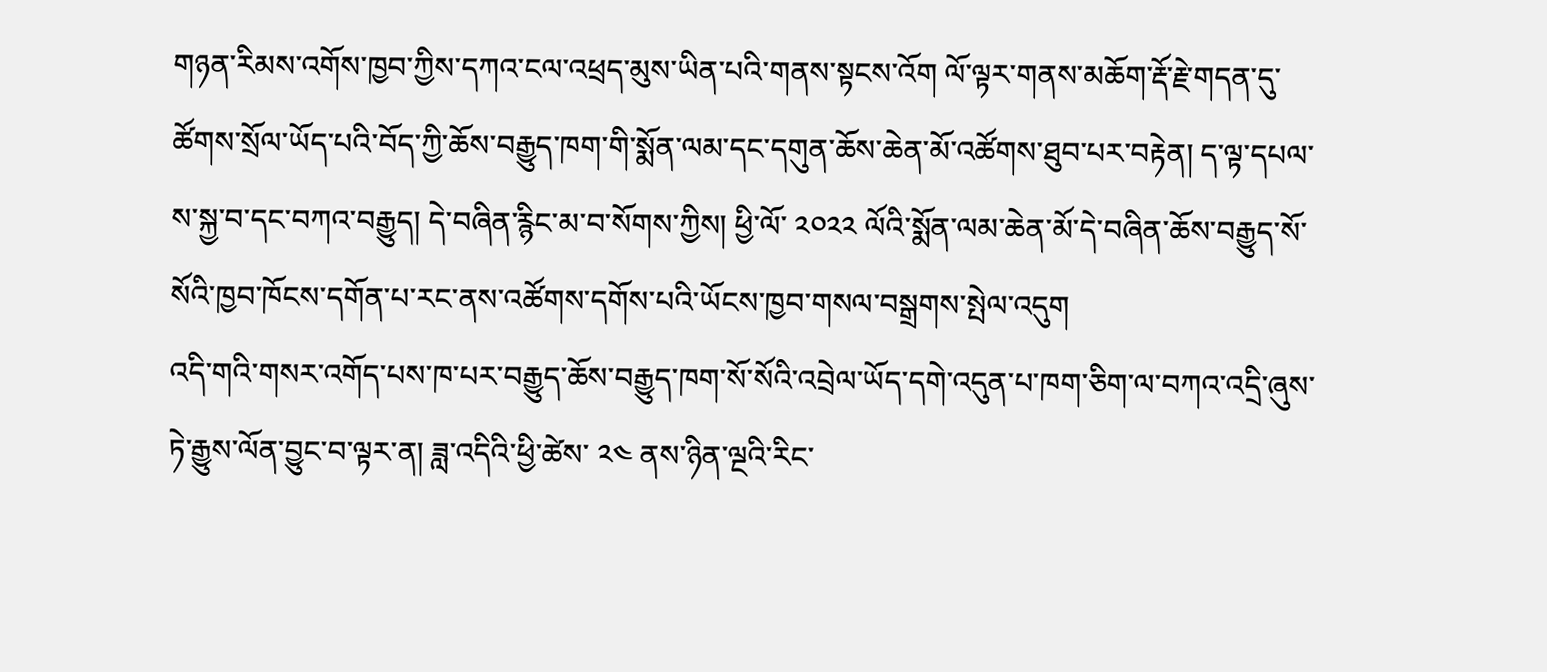གཉན་རིམས་འགོས་ཁྱབ་ཀྱིས་དཀའ་ངལ་འཕྲད་མུས་ཡིན་པའི་གནས་སྟངས་འོག ལོ་ལྟར་གནས་མཆོག་རྡོ་རྗེ་གདན་དུ་ཚོགས་སྲོལ་ཡོད་པའི་བོད་ཀྱི་ཆོས་བརྒྱུད་ཁག་གི་སྨོན་ལམ་དང་དགུན་ཆོས་ཆེན་མོ་འཚོགས་ཐུབ་པར་བརྟེན། ད་ལྟ་དཔལ་ས་སྐྱ་བ་དང་བཀའ་བརྒྱུད། དེ་བཞིན་རྙིང་མ་བ་སོགས་ཀྱིས། ཕྱི་ལོ་ ༢༠༢༢ ལོའི་སྨོན་ལམ་ཆེན་མོ་དེ་བཞིན་ཆོས་བརྒྱུད་སོ་སོའི་ཁྱབ་ཁོངས་དགོན་པ་རང་ནས་འཚོགས་དགོས་པའི་ཡོངས་ཁྱབ་གསལ་བསྒྲགས་སྤེལ་འདུག
འདི་གའི་གསར་འགོད་པས་ཁ་པར་བརྒྱུད་ཆོས་བརྒྱུད་ཁག་སོ་སོའི་འབྲེལ་ཡོད་དགེ་འདུན་པ་ཁག་ཅིག་ལ་བཀའ་འདྲི་ཞུས་ཏེ་རྒྱུས་ལོན་བྱུང་བ་ལྟར་ན། ཟླ་འདིའི་ཕྱི་ཚེས་ ༢༤ ནས་ཉིན་ལྔའི་རིང་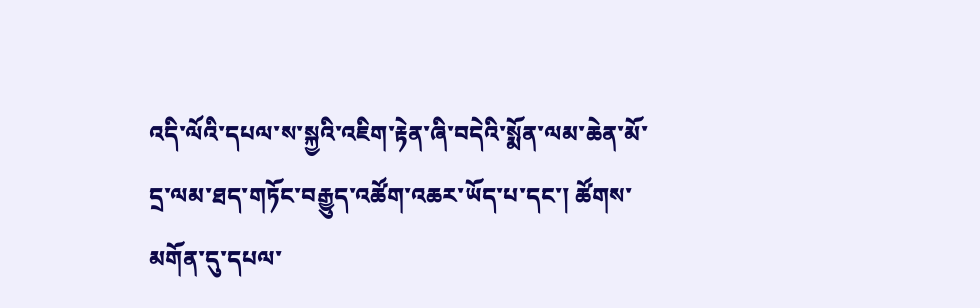འདི་ལོའི་དཔལ་ས་སྐྱའི་འཇིག་རྟེན་ཞི་བདེའི་སྨོན་ལམ་ཆེན་མོ་དྲ་ལམ་ཐད་གཏོང་བརྒྱུད་འཚོག་འཆར་ཡོད་པ་དང་། ཚོགས་མགོན་དུ་དཔལ་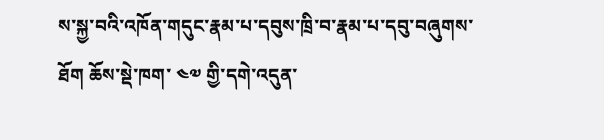ས་སྐྱ་བའི་འཁོན་གདུང་རྣམ་པ་དབུས་ཁྲི་བ་རྣམ་པ་དབུ་བཞུགས་ཐོག ཆོས་སྡེ་ཁག་ ༤༧ གྱི་དགེ་འདུན་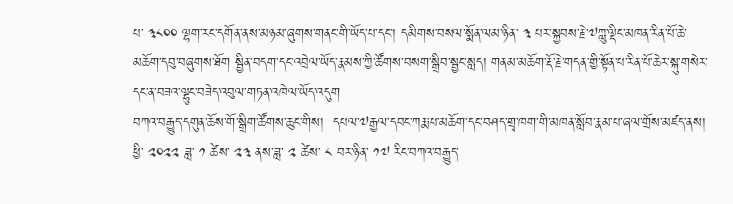པ་ ༣༨༠༠ ལྷག་རང་དགོན་ནས་མཉམ་ཞུགས་གནང་གི་ཡོད་པ་དང་། དམིགས་བསལ་སྨོན་ལམ་ཉིན་ ༣ པར་སྐྱབས་རྗེ་༧ཀླུ་ལྡིང་མཁན་རིན་པོ་ཆེ་མཆོག་དབུ་བཞུགས་ཐོག སྦྱིན་བདག་དང་འབྲེལ་ཡོད་རྣམས་ཀྱི་ཚོགས་བསག་སྒྲིབ་སྦྱང་སླད། གནམ་མཆོག་རྡོ་རྗེ་གདན་གྱི་སྟོན་པ་རིན་པོ་ཆེར་སྐུ་གསེར་དང་ན་བཟའ་ལྷུང་བཟེད་འབུལ་གཏན་འཁེལ་ཡོད་འདུག
བཀའ་བརྒྱུད་དགུན་ཆོས་གོ་སྒྲིག་ཚོགས་ཆུང་གིས།  དཔལ་༧རྒྱལ་དབང་ཀརྨ་པ་མཆོག་དང་བཤད་གྲྭ་ཁག་གི་མཁན་སློབ་རྣམ་པ་ཞལ་གྲོས་མཛད་ནས། ཕྱི་ ༢༠༢༢ ཟླ་ ༡ ཚེས་ ༢༣ ནས་ཟླ་ ༢ ཚེས་ ༨ བར་ཉིན་ ༡༧ རིང་བཀའ་བརྒྱུད་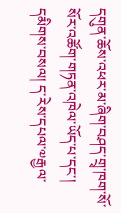དགུན་ཆོས་འཕར་མ་ཞིག་བཤད་གྲྭ་ཁག་སོ་སོར་འཚོག་གཏན་འཁེལ་ཡོད་པ་དང་། དམིགས་བསལ། ད་རེས་དཔལ་༧རྒྱལ་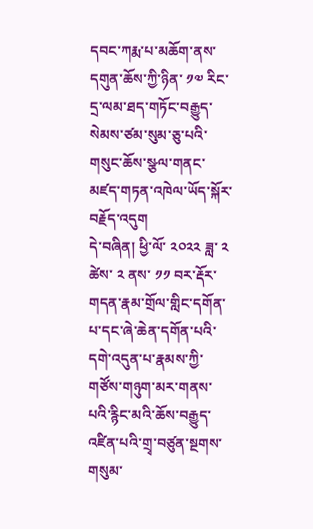དབང་ཀརྨ་པ་མཆོག་ནས་དགུན་ཆོས་ཀྱི་ཉིན་ ༡༧ རིང་དྲ་ལམ་ཐད་གཏོང་བརྒྱུད་སེམས་ཙམ་སུམ་ཅུ་པའི་གསུང་ཆོས་སྩལ་གནང་མཛད་གཏན་འཁེལ་ཡོད་སྐོར་བརྗོད་འདུག
དེ་བཞིན། ཕྱི་ལོ་ ༢༠༢༢ ཟླ་ ༢ ཚེས་ ༢ ནས་ ༡༡ བར་རྡོར་གདན་རྣམ་གྲོལ་གླིང་དགོན་པ་དང་ཞེ་ཆེན་དགོན་པའི་དགེ་འདུན་པ་རྣམས་ཀྱི་གཙོས་གཉུག་མར་གནས་པའི་རྙིང་མའི་ཆོས་བརྒྱུད་འཛིན་པའི་གྲྭ་བཙུན་སྔགས་གསུམ་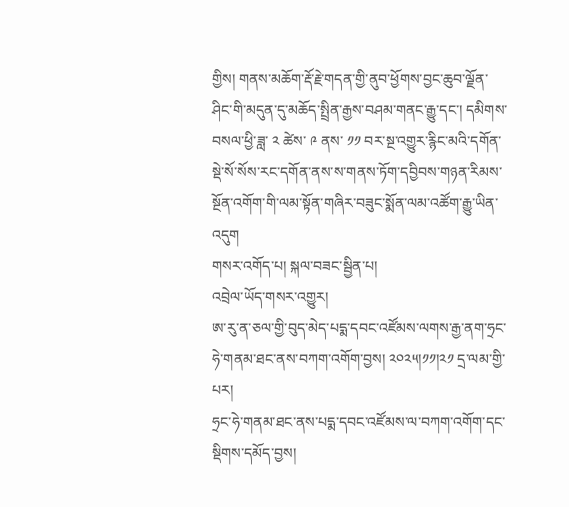གྱིས། གནས་མཆོག་རྡོ་རྗེ་གདན་གྱི་ནུབ་ཕྱོགས་བྱང་ཆུབ་ལྗོན་ཤིང་གི་མདུན་དུ་མཆོད་སྤྲིན་རྒྱས་བཤམ་གནང་རྒྱུ་དང་། དམིགས་བསལ་ཕྱི་ཟླ་ ༢ ཚེས་ ༩ ནས་ ༡༡ བར་སྔ་འགྱུར་རྙིང་མའི་དགོན་སྡེ་སོ་སོས་རང་དགོན་ནས་ས་གནས་ཏོག་དབྱིབས་གཉན་རིམས་སྔོན་འགོག་གི་ལམ་སྟོན་གཞིར་བཟུང་སྨོན་ལམ་འཚོག་རྒྱུ་ཡིན་འདུག
གསར་འགོད་པ། སྐལ་བཟང་སྦྱིན་པ།
འབྲེལ་ཡོད་གསར་འགྱུར།
ཨ་རུ་ན་ཅལ་གྱི་བུད་མེད་པདྨ་དབང་འཛོམས་ལགས་རྒྱ་ནག་ཧྲང་ཧེ་གནམ་ཐང་ནས་བཀག་འགོག་བྱས། ༢༠༢༥།༡༡།༢༡ དྲ་ལམ་གྱི་པར།
ཧྲང་ཧེ་གནམ་ཐང་ནས་པདྨ་དབང་འཛོམས་ལ་བཀག་འགོག་དང་སྡིགས་དམོད་བྱས།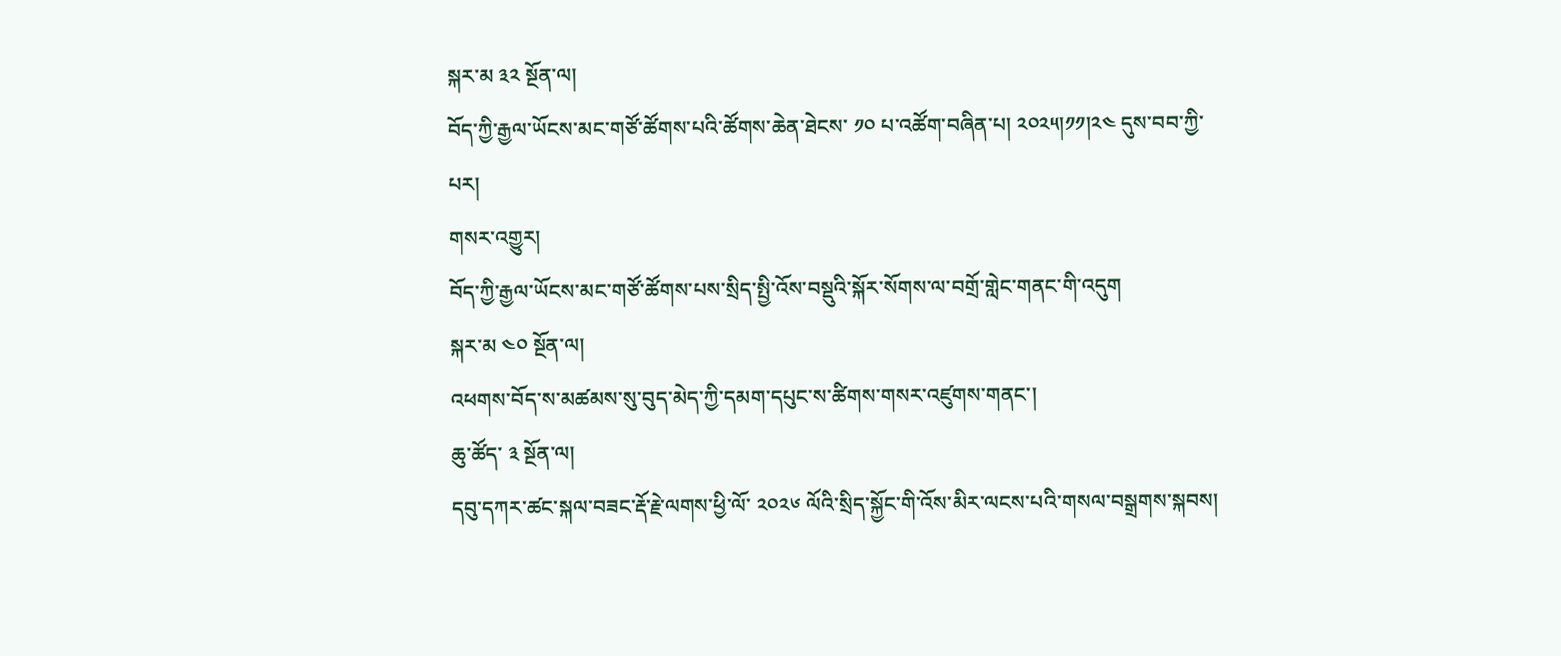སྐར་མ ༣༢ སྔོན་ལ།
བོད་ཀྱི་རྒྱལ་ཡོངས་མང་གཙོ་ཚོགས་པའི་ཚོགས་ཆེན་ཐེངས་ ༡༠ པ་འཚོག་བཞིན་པ། ༢༠༢༥།༡༡།༢༤ དུས་བབ་ཀྱི་པར།
གསར་འགྱུར།
བོད་ཀྱི་རྒྱལ་ཡོངས་མང་གཙོ་ཚོགས་པས་སྲིད་སྤྱི་འོས་བསྡུའི་སྐོར་སོགས་ལ་བགྲོ་གླེང་གནང་གི་འདུག
སྐར་མ ༤༠ སྔོན་ལ།
འཕགས་བོད་ས་མཚམས་སུ་བུད་མེད་ཀྱི་དམག་དཔུང་ས་ཚིགས་གསར་འཛུགས་གནང་།
ཆུ་ཚོད་ ༣ སྔོན་ལ།
དབུ་དཀར་ཚང་སྐལ་བཟང་རྡོ་རྗེ་ལགས་ཕྱི་ལོ་ ༢༠༢༦ ལོའི་སྲིད་སྐྱོང་གི་འོས་མིར་ལངས་པའི་གསལ་བསྒྲགས་སྐབས།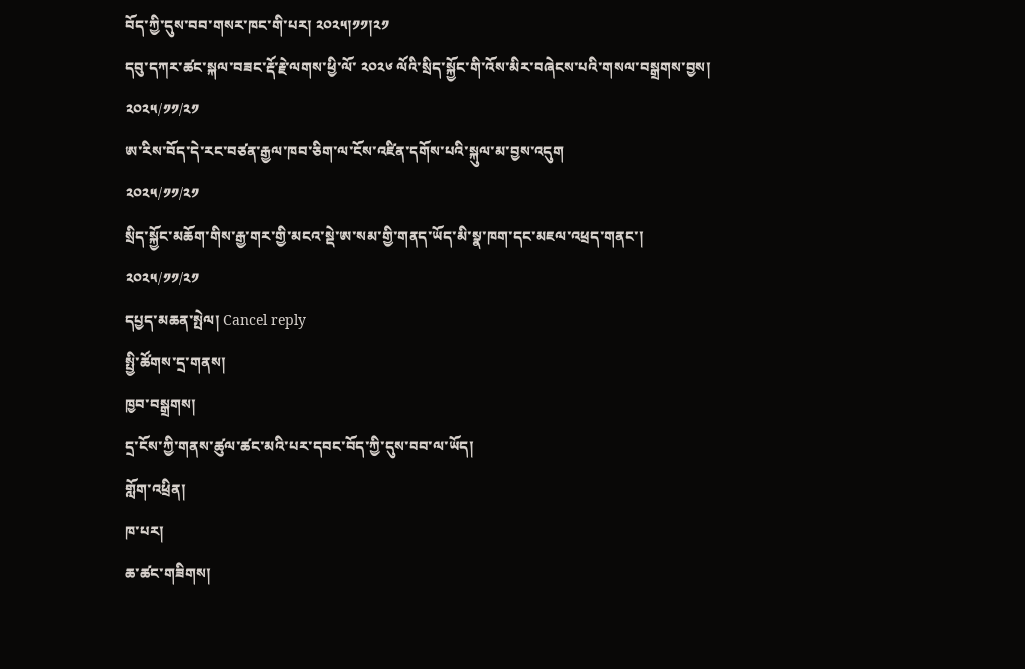བོད་ཀྱི་དུས་བབ་གསར་ཁང་གི་པར། ༢༠༢༥།༡༡།༢༡
དབུ་དཀར་ཚང་སྐལ་བཟང་རྡོ་རྗེ་ལགས་ཕྱི་ལོ་ ༢༠༢༦ ལོའི་སྲིད་སྐྱོང་གི་འོས་མིར་བཞེངས་པའི་གསལ་བསྒྲགས་བྱས།
༢༠༢༥/༡༡/༢༡
ཨ་རིས་བོད་དེ་རང་བཙན་རྒྱལ་ཁབ་ཅིག་ལ་ངོས་འཛིན་དགོས་པའི་སྐུལ་མ་བྱས་འདུག
༢༠༢༥/༡༡/༢༡
སྲིད་སྐྱོང་མཆོག་གིས་རྒྱ་གར་གྱི་མངའ་སྡེ་ཨ་སམ་གྱི་གནད་ཡོད་མི་སྣ་ཁག་དང་མཇལ་འཕྲད་གནང་།
༢༠༢༥/༡༡/༢༡
དཔྱད་མཆན་སྤེལ། Cancel reply
སྤྱི་ཚོགས་དྲ་གནས།
ཁྱབ་བསྒྲགས།
དྲ་ངོས་ཀྱི་གནས་ཚུལ་ཚང་མའི་པར་དབང་བོད་ཀྱི་དུས་བབ་ལ་ཡོད།
གློག་འཕྲིན།
ཁ་པར།
ཆ་ཚང་གཟིགས།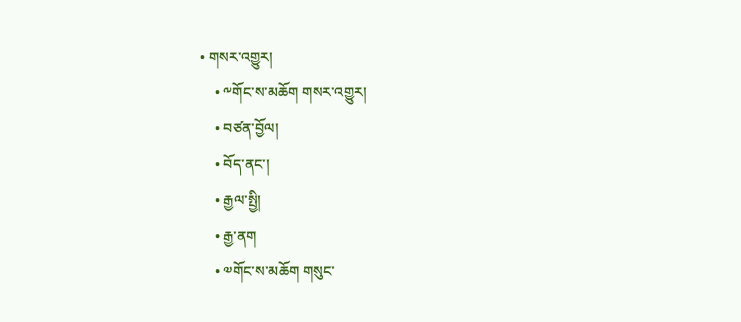• གསར་འགྱུར།
    • ༸གོང་ས་མཆོག གསར་འགྱུར།
    • བཙན་བྱོལ།
    • བོད་ནང་།
    • རྒྱལ་སྤྱི།
    • རྒྱ་ནག
    • ༧གོང་ས་མཆོག གསུང་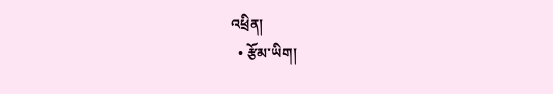འཕྲིན།
  • རྩོམ་ཡིག།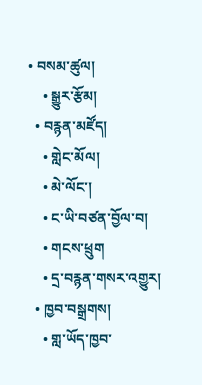• བསམ་ཚུལ།
    • སྒྱུར་རྩོམ།
  • བརྙན་མཛོད།
    • གླེང་མོལ།
    • མེ་ལོང་།
    • ང་ཡི་བཙན་བྱོལ་བ།
    • གངས་ཕྲུག
    • དྲ་བརྙན་གསར་འགྱུར།
  • ཁྱབ་བསྒྲགས།
    • གླ་ཡོད་ཁྱབ་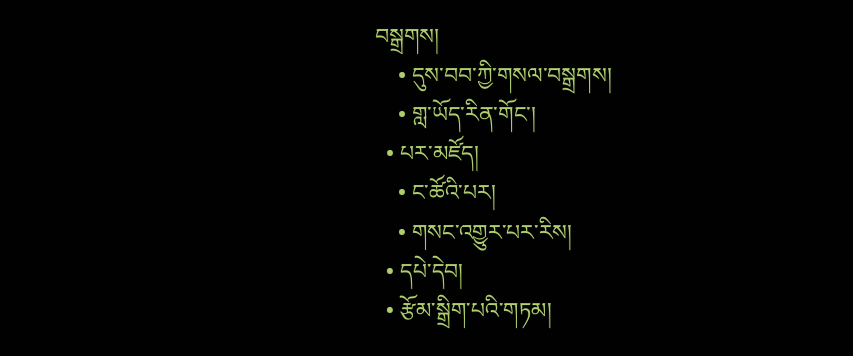བསྒྲགས།
    • དུས་བབ་ཀྱི་གསལ་བསྒྲགས།
    • གླ་ཡོད་རིན་གོང་།
  • པར་མཛོད།
    • ང་ཚོའི་པར།
    • གསང་འགྱུར་པར་རིས།
  • དཔེ་དེབ།
  • རྩོམ་སྒྲིག་པའི་གཏམ།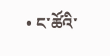• ང་ཚོའི་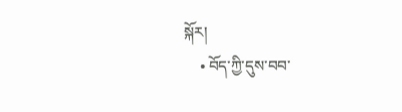སྐོར།
    • བོད་ཀྱི་དུས་བབ་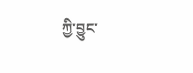ཀྱི་བྱུང་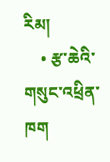རིམ།
    • རྩ་ཆེའི་གསུང་འཕྲིན་ཁག